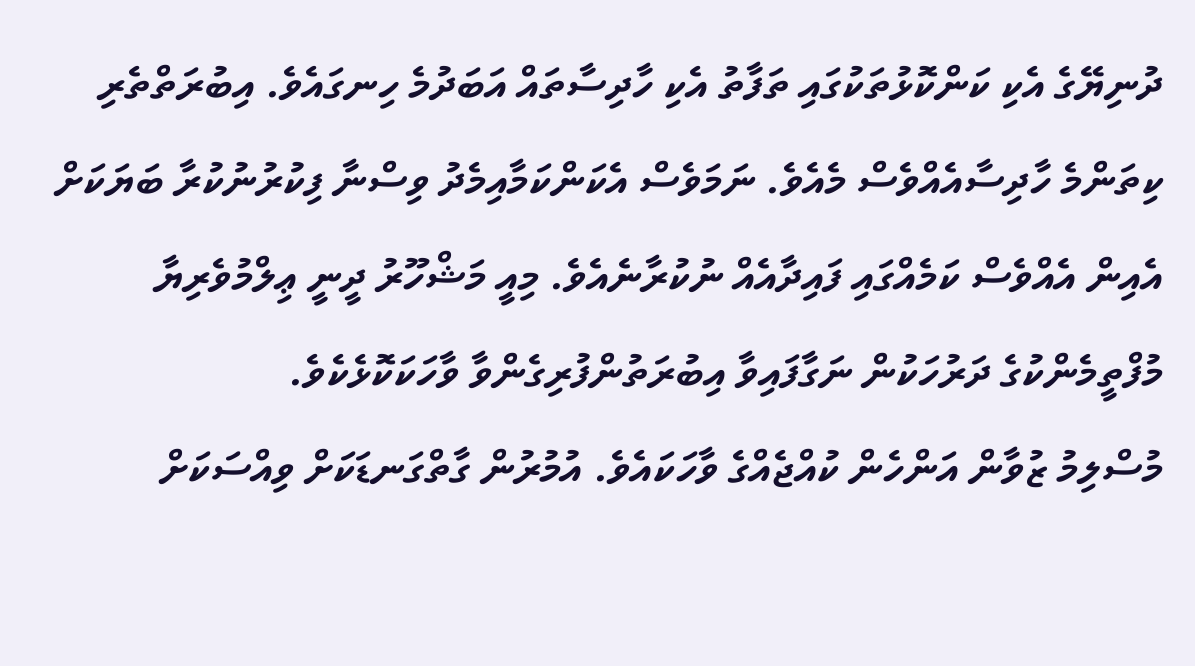ދުނިޔޭގެ އެކި ކަންކޮޅުތަކުގައި ތަފާތު އެކި ހާދިސާތައް އަބަދުމެ ހިނގައެވެ. އިބުރަތްތެރި ކިތަންމެ ހާދިސާއެއްވެސް މެއެވެ. ނަމަވެސް އެކަންކަމާއިމެދު ވިސްނާ ފިކުރުނުކުރާ ބަޔަކަށް އެއިން އެއްވެސް ކަމެއްގައި ފައިދާއެއް ނުކުރާނެއެވެ. މިއީ މަޝްހޫރު ދީނީ ޢިލްމުވެރިޔާ މުފްތީމެންކުގެ ދަރުހަކުން ނަގާފައިވާ އިބުރަތުންފުރިގެންވާ ވާހަކަކޮޅެކެވެ.
މުސްލިމު ޒުވާން އަންހެން ކުއްޖެއްގެ ވާހަކައެވެ. އުމުރުން ގާތްގަނޑަކަށް ވިއްސަކަށް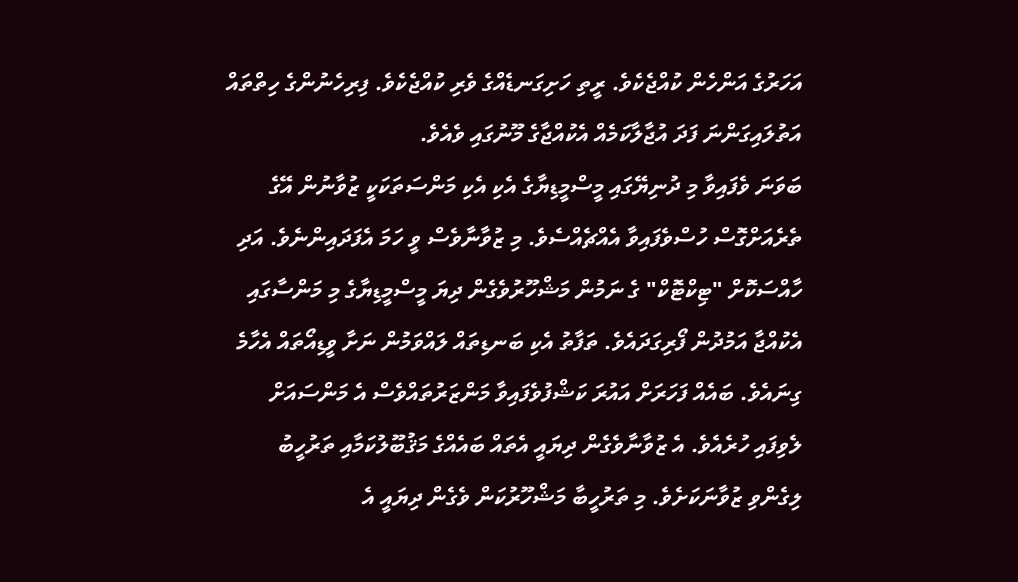އަހަރުގެ އަންހެން ކުއްޖެކެވެ. ރީތި ހަށިގަނޑެއްގެ ވެރި ކުއްޖެކެވެ. ފިރިހެނުންގެ ހިތްތައް އަތުލައިގަންނަ ފަދަ އުޖާލާކަމެއް އެކުއްޖާގެ މޫނުގައި ވެއެވެ.
ބަވަނަ ވެފައިވާ މި ދުނިޔޭގައި މީސްމީޑިޔާގެ އެކި އެކި މަންސަތަކަކީ ޒުވާނުން އޭގެ ތެރެއަށްގޮސް ހުސްވެފައިވާ އެއްޗެއްސެވެ. މި ޒުވާނާވެސް ވީ ހަމަ އެފަދައިންނެވެ. އަދި ހާއްސަކޮށް "ޓިކްޓޮކް" ގެ ނަމުން މަޝްހޫރުވެގެން ދިޔަ މީސްމީޑިޔާގެ މި މަންސާގައި އެކުއްޖާ އަމުދުން ފޯރިގަދައެވެ. ތަފާތު އެކި ބަނޑިތައް ލައްވަމުން ނަށާ ވީޑިއޯތައް އެހާމެ ގިނައެވެ. ބައެއް ފަހަރަށް އައުރަ ކަޝްފުވެފައިވާ މަންޒަރުތައްވެސް އެ މަންސައަށް ލެވިފައި ހުރެއެވެ. އެ ޒުވާނާވެގެން ދިޔައީ އެތައް ބައެއްގެ މަޤުބޫލުކަމާއި ތަރުހީބު ލިގެންވި ޒުވާނަކަށެވެ. މި ތަރުހީބާ މަޝްހޫރުކަން ވެގެން ދިޔައީ އެ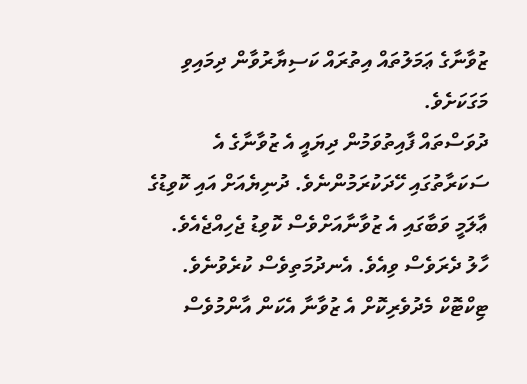ޒުވާނާގެ ޢަމަލުތައް އިތުރައް ކަސިޔާރުވާން ދިމައިވި މަގަކަށެވެ.
ދުވަސްތައް ފާއިތުވަމުން ދިޔައީ އެ ޒުވާނާގެ އެ ސަކަރާތުގައި ހޭދަކުރަމުންނެވެ. ދުނިޔެއަށް އައި ކޮވިޑުގެ ޢާލަމީ ވަބާގައި އެ ޒުވާނާއަށްވެސް ކޮވިޑު ޖެހިއްޖެއެވެ. ހާލު ދެރަވެސް ވިއެވެ. އެނދުމަތިވެސް ކުރެވުނެވެ. ޓިކްޓޮކް މެދުވެރިކޮށް އެ ޒުވާނާ އެކަން އާންމުވެސް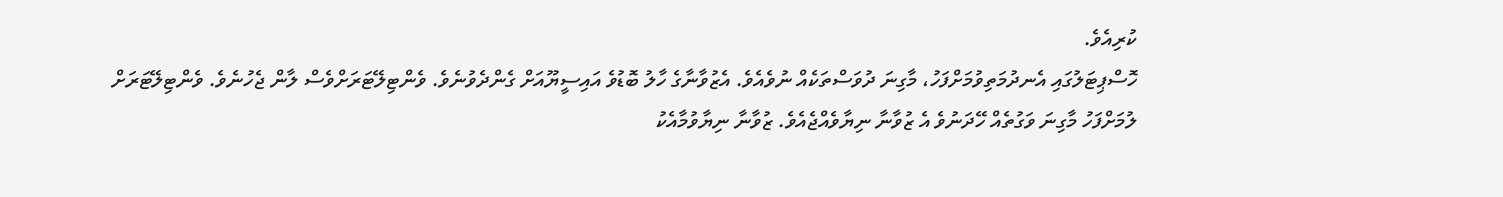ކުރިއެވެ.
ހޮސްޕިޓަލުގައި އެނދުމަތިވުމަށްފަހު، މާގިނަ ދުވަސްތަކެއް ނުވެއެވެ. އެޒުވާނާގެ ހާލު ބޮޑުވެ އައިސީޔޫއަށް ގެންދެވުނެވެ. ވެންޓިލޭޓަރަށްވެސް ލާން ޖެހުނެވެ. ވެންޓިލޭޓަރަށް ލުމަށްފަހު މާގިނަ ވަގުތެއް ހޭދަނުވެ އެ ޒުވާނާ ނިޔާވެއްޖެއެވެ. ޒުވާނާ ނިޔާވުމާއެކު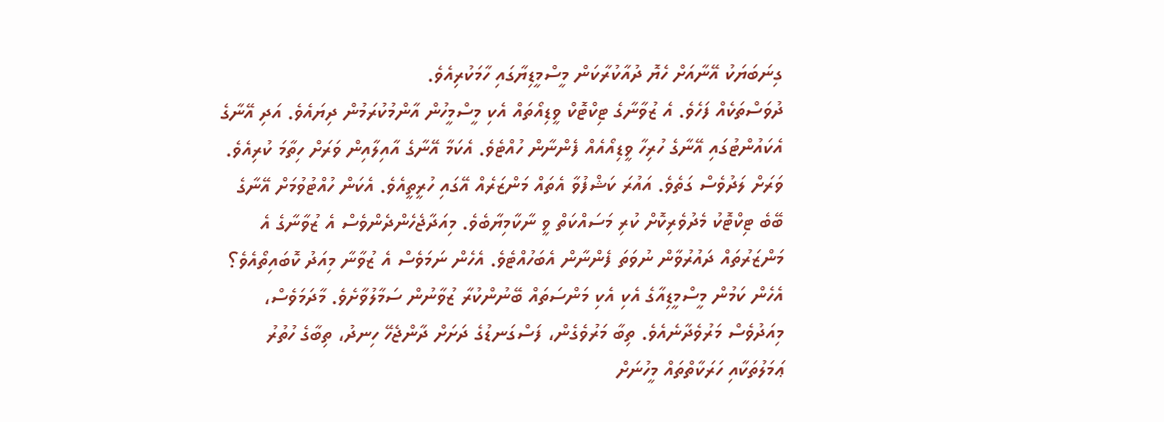ގިނަބަޔަކު އޭނާއަށް ހެޔޮ ދުއާކުރާކަން މީސްމީޑިޔާގައި ހާމަކުރިއެވެ.
ދުވަސްތަކެއް ފަހެވެ. އެ ޒުވާނާގެ ޓިކްޓޮކް ވީޑިއޯތައް އެކި މީސްމީހުން އާންމުކުރަމުން ދިޔައެވެ. އަދި އޭނާގެ އެކައުންޓުގައި އޭނާގެ ހުރިހާ ވީޑިއޯއެއް ފެންނާން ހުއްޓެވެ. އެކަމާ އޭނާގެ އާއިލާއިން ވަރަށް ހިތާމަ ކުރިއެވެ. ވަރަށް ލަދުވެސް ގަތެވެ. އައުރަ ކަޝްފުވާ އެތައް މަންޒަރެއް އޭގައި ހުރީތީއެވެ. އެކަން ހުއްޓުވުމަށް އޭނާގެ ބޭބެ ޓިކްޓޮކު މެދުވެރިކޮށް ކުރި މަސައްކަތް ވީ ނާކާމިޔާބެވެ. މިއަދާޖެހެންދެންވެސް އެ ޒުވާނާގެ އެ މަންޒަރުތައް ދައުރުވާން ނުވަތަ ފެންނާން އެބަހުއްޓެވެ. އެހެން ނަމަވެސް އެ ޒުވާނާ މިއަދު ކޮބައިތޯއެވެ؟
އެހެން ކަމުން މީސްމީޑިއާގެ އެކި އެކި މަންސަތައް ބޭނުންކުރާ ޒުވާނުން ސަމާލުވާށެވެ. މާދަމަވެސް، މިއަދުވެސް މަރުވެދާނެއެވެ. ތިބާ މަރުވެގެން، ފަސްގަނޑުގެ ދަށަށް ދާންޖެހޭ ހިނދު، ތިބާގެ ހުތުރު ޢަމަލުތަކާއި ހަރަކާތްތައް މީހުނަށް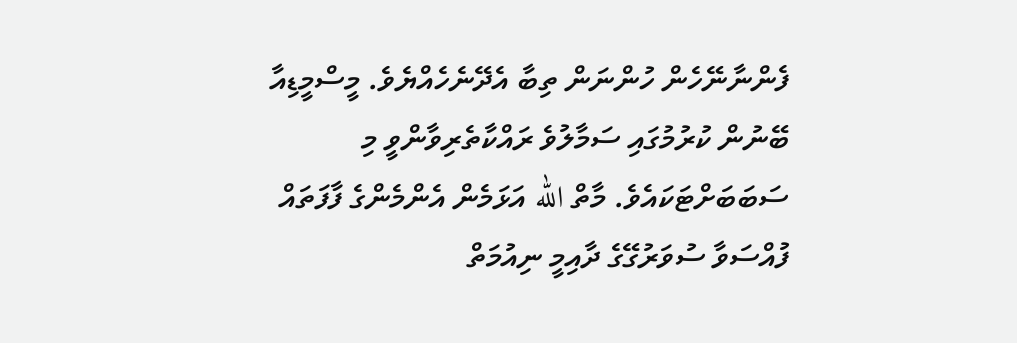ފެންނާނޭހެން ހުންނަން ތިބާ އެދޭނެހެއްޔެވެ. މީސްމީޑިއާ ބޭނުން ކުރުމުގައި ސަމާލުވެ ރައްކާތެރިވާންވީ މި ސަބަބަށްޓަކައެވެ. މާތް الله އަޅަމެން އެންމެންގެ ފާފަތައް ފުއްސަވާ ސުވަރުގޭގެ ދާއިމީ ނިއުމަތް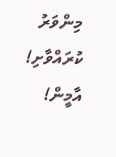މިންވަރު ކުރައްވާށި! އާމީން!